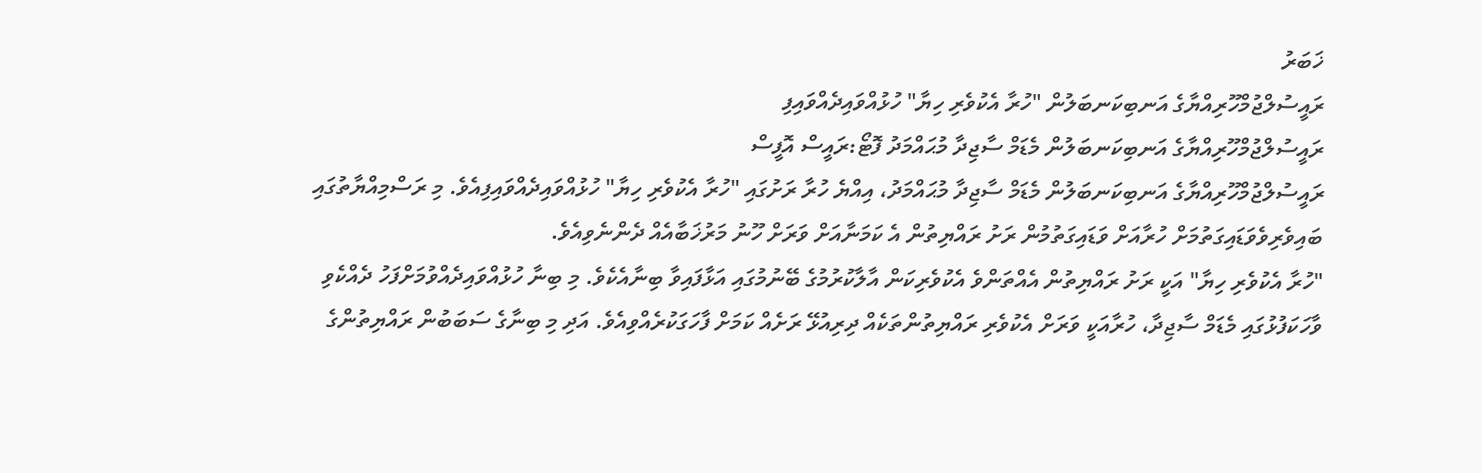ޚަބަރު
ރައީސުލްޖުމްހޫރިއްޔާގެ އަނބިކަނބަލުން "ހުރާ އެކުވެރި ހިޔާ" ހުޅުއްވައިދެއްވައިފި
ރައީސުލްޖުމްހޫރިއްޔާގެ އަނބިކަނބަލުން މެޑަމް ސާޖިދާ މުޙައްމަދު ފޮޓޯ:ރައީސް އޮފީސް
ރައީސުލްޖުމްހޫރިއްޔާގެ އަނބިކަނބަލުން މެޑަމް ސާޖިދާ މުޙައްމަދު، އިއްޔެ ހުރާ ރަށުގައި "ހުރާ އެކުވެރި ހިޔާ" ހުޅުއްވައިދެއްވައިފިއެވެ. މި ރަސްމިއްޔާތުގައި ބައިވެރިވެވަޑައިގަތުމަށް ހުރާއަށް ވަޑައިގަތުމުން ރަށު ރައްޔިތުން އެ ކަމަނާއަށް ވަރަށް ހޫނު މަރުޚަބާއެއް ދެންނެވިއެވެ.
"ހުރާ އެކުވެރި ހިޔާ" އަކީ ރަށު ރައްޔިތުން އެއްތަންވެ އެކުވެރިކަން އާލާކުރުމުގެ ބޭނުމުގައި އަޅާފައިވާ ބިނާއެކެވެ. މި ބިނާ ހުޅުއްވައިދެއްވުމަށްފަހު ދެއްކެވި ވާހަކަފުޅުގައި މެޑަމް ސާޖިދާ، ހުރާއަކީ ވަރަށް އެކުވެރި ރައްޔިތުންތަކެއް ދިރިއުޅޭ ރަށެއް ކަމަށް ފާހަގަކުރެއްވިއެވެ. އަދި މި ބިނާގެ ސަބަބުން ރައްޔިތުންގެ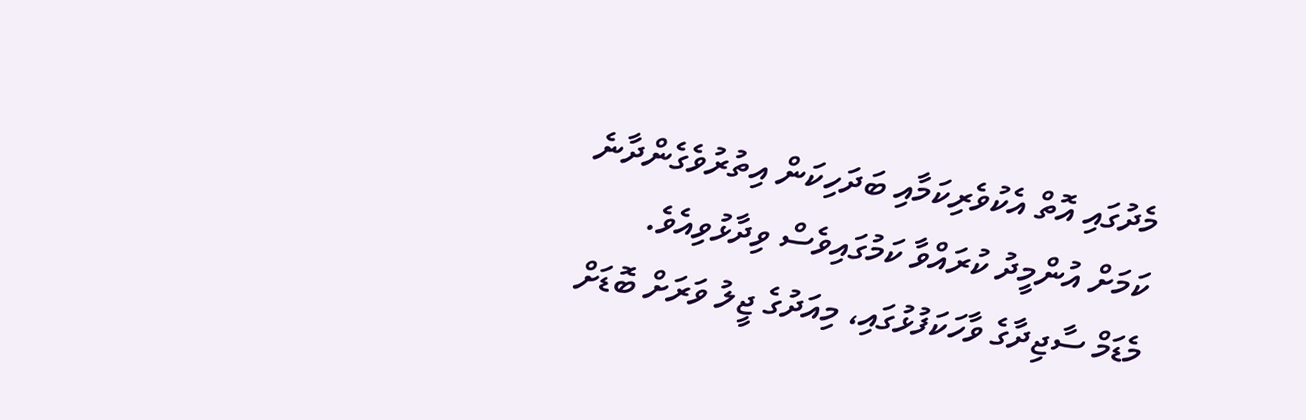މެދުގައި އޮތް އެކުވެރިކަމާއި ބަދަހިކަން އިތުރުވެގެންދާނެ ކަމަށް އުންމީދު ކުރައްވާ ކަމުގައިވެސް ވިދާޅުވިއެވެ.
މެޑަމް ސާޖިދާގެ ވާހަކަފުޅުގައި، މިއަދުގެ ޖީލު ވަރަށް ބޮޑަށް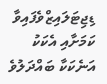ޑިޖިޓަލައިޒްވެފައިވާ ކަމަށާއި އެކަކު އަނެކަކާ ބައްދަލުވެ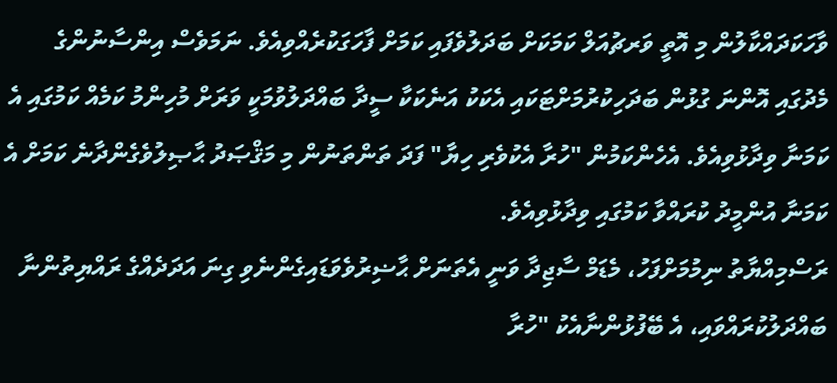ވާހަކަދައްކާލުން މި އޮތީ ވަރޗުއަލް ކަމަކަށް ބަދަލުވެފައި ކަމަށް ފާހަގަކުރެއްވިއެވެ. ނަމަވެސް އިންސާނުންގެ މެދުގައި އޮންނަ ގުޅުން ބަދަހިކުރުމަށްޓަކައި އެކަކު އަނެކަކާ ސީދާ ބައްދަލުވުމަކީ ވަރަށް މުހިންމު ކަމެއް ކަމުގައި އެ ކަމަނާ ވިދާޅުވިއެވެ. އެހެންކަމުން "ހުރާ އެކުވެރި ހިޔާ" ފަދަ ތަންތަނުން މި މަޤްޞަދު ޙާޞިލުވެގެންދާނެ ކަމަށް އެ ކަމަނާ އުންމީދު ކުރައްވާ ކަމުގައި ވިދާޅުވިއެވެ.
ރަސްމިއްޔާތު ނިމުމަށްފަހު، މެޑަމް ސާޖިދާ ވަނީ އެތަނަށް ޙާޟިރުވެވަޑައިގެންނެވި ގިނަ އަދަދެއްގެ ރައްޔިތުންނާ ބައްދަލުކުރައްވައި، އެ ބޭފުޅުންނާއެކު "ހުރާ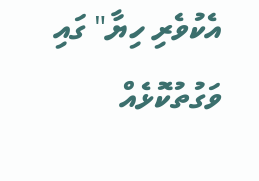އެކުވެރި ހިޔާ" ގައި ވަގުތުކޮޅެއް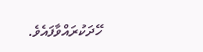ހޭދަކުރައްވާފައެވެ.